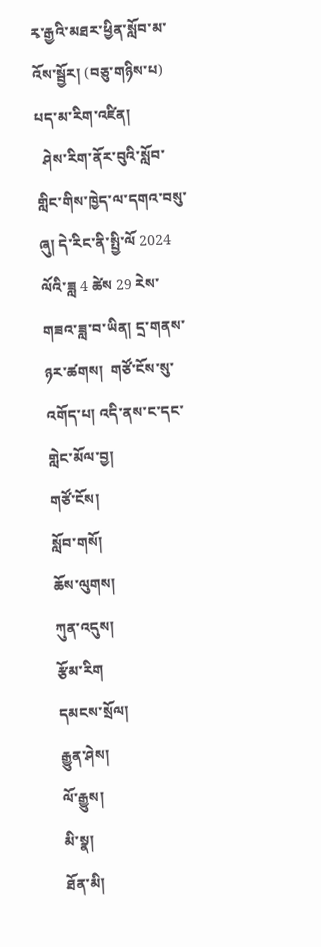རྭ་རྒྱའི་མཐར་ཕྱིན་སློབ་མ་འོས་སྦྱོར། (བཅུ་གཉིས་པ) པད་མ་རིག་འཛིན།
  ཤེས་རིག་ནོར་བུའི་སློབ་གླིང་གིས་ཁྱེད་ལ་དགའ་བསུ་ཞུ། དེ་རིང་ནི་སྤྱི་ལོ 2024 ལོའི་ཟླ 4 ཚེས 29 རེས་གཟའ་ཟླ་བ་ཡིན། དྲ་གནས་ཉར་ཚགས།  གཙོ་ངོས་སུ་འགོད་པ། འདི་ནས་ང་དང་གླེང་མོལ་བྱ།
གཙོ་ངོས།
སློབ་གསོ།
ཆོས་ལུགས།
ཀུན་འདུས།
རྩོམ་རིག
དམངས་སྲོལ།
རྒྱུན་ཤེས།
ལོ་རྒྱུས།
མི་སྣ།
ཐོན་མི།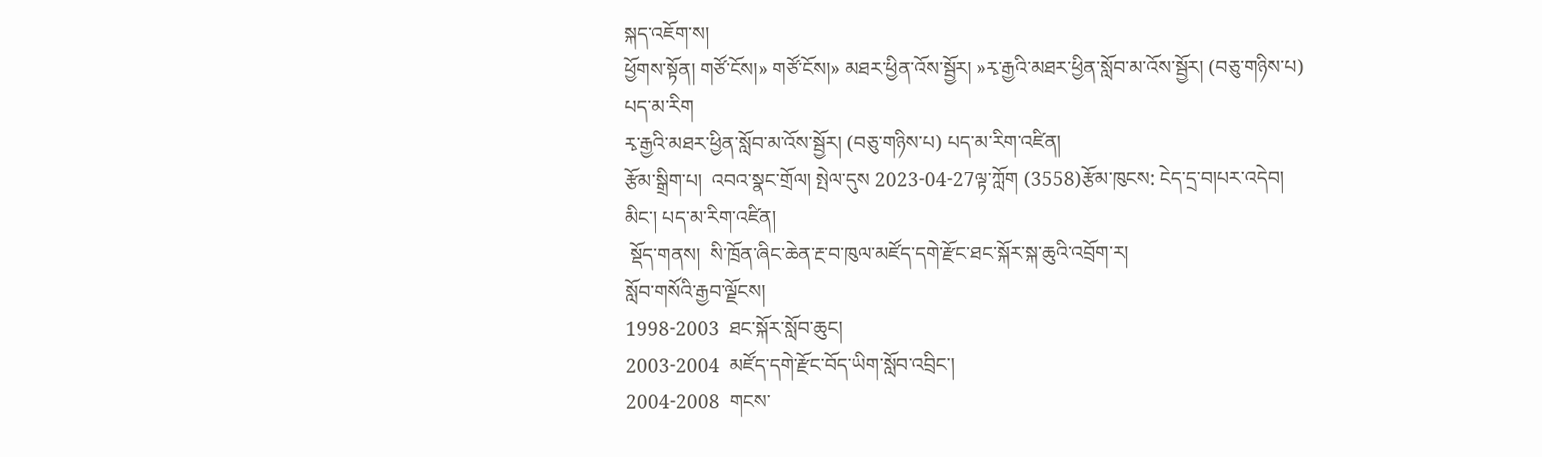སྐད་འཇོག་ས།
ཕྱོགས་སྟོན། གཙོ་ངོས།» གཙོ་ངོས།» མཐར་ཕྱིན་འོས་སྦྱོར། »རྭ་རྒྱའི་མཐར་ཕྱིན་སློབ་མ་འོས་སྦྱོར། (བཅུ་གཉིས་པ) པད་མ་རིག
རྭ་རྒྱའི་མཐར་ཕྱིན་སློབ་མ་འོས་སྦྱོར། (བཅུ་གཉིས་པ) པད་མ་རིག་འཛིན།
རྩོམ་སྒྲིག་པ།  འབའ་སྣང་གྲོལ། སྤེལ་དུས 2023-04-27ལྟ་ཀློག (3558)རྩོམ་ཁུངས: ངེད་དྲ་བ།པར་འདེབ།
མིང་། པད་མ་རིག་འཛིན།
 སྡོད་གནས།  སི་ཁྲོན་ཞིང་ཆེན་རྔ་བ་ཁུལ་མཛོད་དགེ་རྫོང་ཐང་སྐོར་སྐ་ཆུའི་འབྲོག་ར།
སློབ་གསོའི་རྒྱབ་ལྗོངས།
1998-2003  ཐང་སྐོར་སློབ་ཆུང།
2003-2004  མཛོད་དགེ་རྫོང་བོད་ཡིག་སློབ་འབྲིང་།
2004-2008  གངས་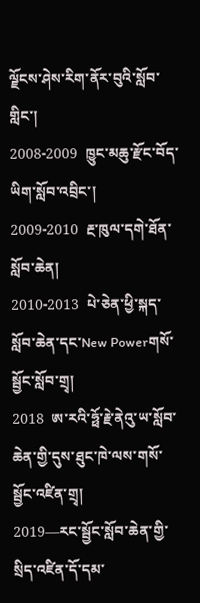ལྗོངས་ཤེས་རིག་ནོར་བུའི་སློབ་གླིང་།
2008-2009  ཁྱུང་མཆུ་རྫོང་བོད་ཡིག་སློབ་འབྲིང་།
2009-2010  རྔ་ཁུལ་དགེ་ཐོན་སློབ་ཆེན།
2010-2013  པེ་ཅེན་ཕྱི་སྐད་སློབ་ཆེན་དང་New Powerགསོ་སྦྱོང་སློབ་གྲྭ།
2018  ཨ་རའི་ཧྥོ་རྗེ་ནེའུ་ཡ་སློབ་ཆེན་གྱི་དུས་ཐུང་ཁེ་ལས་གསོ་སྦྱོང་འཛིན་གྲྭ།
2019—རང་སྦྱོང་སློབ་ཆེན་གྱི་སྲིད་འཛིན་དོ་དམ་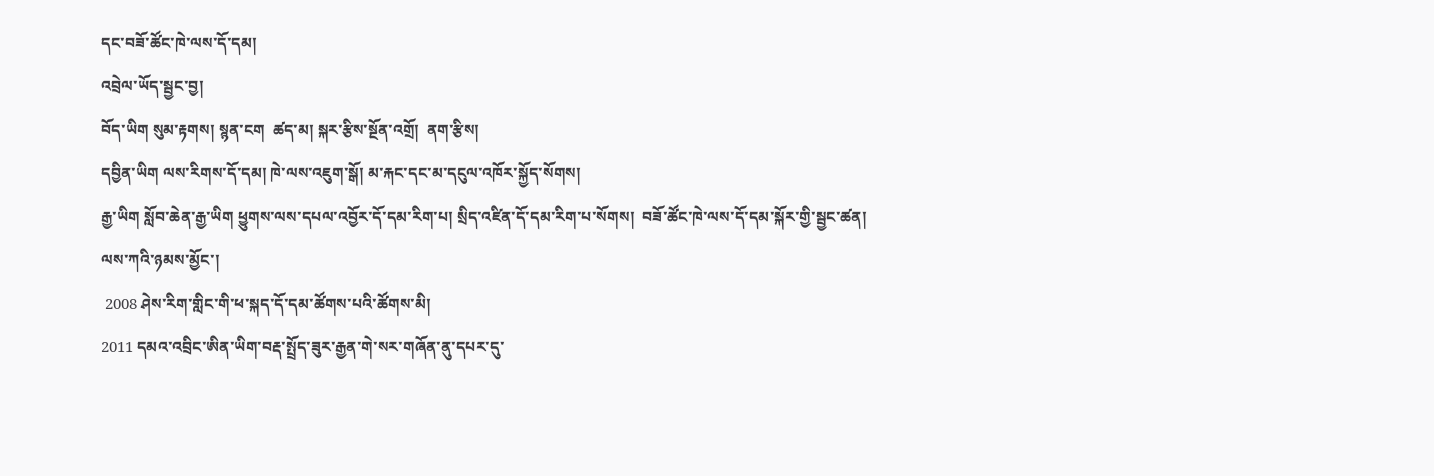དང་བཟོ་ཚོང་ཁེ་ལས་དོ་དམ།
འབྲེལ་ཡོད་སྦྱང་བྱ།
བོད་ཡིག སུམ་རྟགས། སྙན་ངག  ཚད་མ། སྐར་རྩིས་སྔོན་འགྲོ།  ནག་རྩིས།
དབྱིན་ཡིག ལས་རིགས་དོ་དམ། ཁེ་ལས་འཇུག་སྒོ། མ་རྐང་དང་མ་དངུལ་འཁོར་སྐྱོད་སོགས།
རྒྱ་ཡིག སློབ་ཆེན་རྒྱ་ཡིག ཕྱུགས་ལས་དཔལ་འབྱོར་དོ་དམ་རིག་པ། སྲིད་འཛིན་དོ་དམ་རིག་པ་སོགས།  བཟོ་ཚོང་ཁེ་ལས་དོ་དམ་སྐོར་གྱི་སྦྱང་ཚན།
ལས་ཀའི་ཉམས་མྱོང་།
 2008 ཤེས་རིག་གླིང་གི་ཕ་སྐད་དོ་དམ་ཚོགས་པའི་ཚོགས་མི།
2011 དམའ་འབྲིང་ཨིན་ཡིག་བརྡ་སྤྲོད་ཟུར་རྒྱན་གེ་སར་གཞོན་ནུ་དཔར་དུ་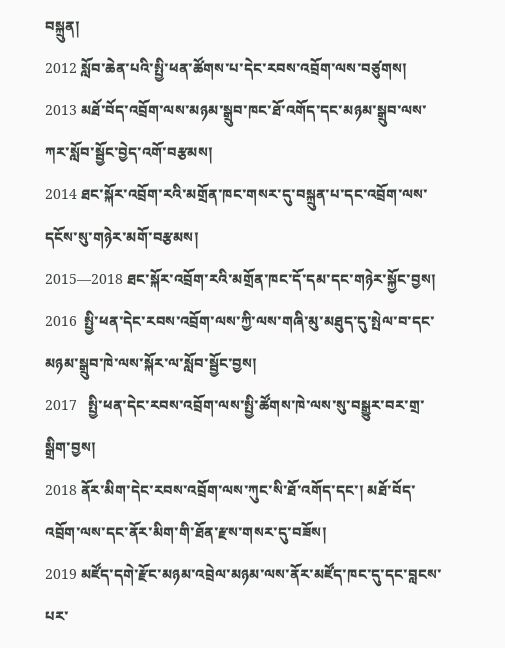བསྐྲུན།
2012 སློབ་ཆེན་པའི་སྤྱི་ཕན་ཚོགས་པ་དེང་རབས་འབྲོག་ལས་བཙུགས།
2013 མཐོ་བོད་འབྲོག་ལས་མཉམ་སྒྲུབ་ཁང་ཐོ་འགོད་དང་མཉམ་སྒྲུབ་ལས་ཀར་སློབ་སྦྱོང་བྱེད་འགོ་བརྩམས།
2014 ཐང་སྐོར་འབྲོག་རའི་མགྲོན་ཁང་གསར་དུ་བསྐྲུན་པ་དང་འབྲོག་ལས་དངོས་སུ་གཉེར་མགོ་བརྩམས།
2015—2018 ཐང་སྐོར་འབྲོག་རའི་མགྲོན་ཁང་དོ་དམ་དང་གཉེར་སྐྱོང་བྱས།
2016  སྤྱི་ཕན་དེང་རབས་འབྲོག་ལས་ཀྱི་ལས་གཞི་མུ་མཐུད་དུ་སྤེལ་བ་དང་མཉམ་སྒྲུབ་ཁེ་ལས་སྐོར་ལ་སློབ་སྦྱོང་བྱས།
2017   སྤྱི་ཕན་དེང་རབས་འབྲོག་ལས་སྤྱི་ཚོགས་ཁེ་ལས་སུ་བསྒྱུར་བར་གྲ་སྒྲིག་བྱས།
2018 ནོར་མིག་དེང་རབས་འབྲོག་ལས་ཀུང་སི་ཐོ་འགོད་དང་། མཐོ་བོད་འབྲོག་ལས་དང་ནོར་མིག་གི་ཐོན་རྫས་གསར་དུ་བཟོས།
2019 མཛོད་དགེ་རྫོང་མཉམ་འབྲེལ་མཉམ་ལས་ནོར་མཛོད་ཁང་དུ་དང་བླངས་པར་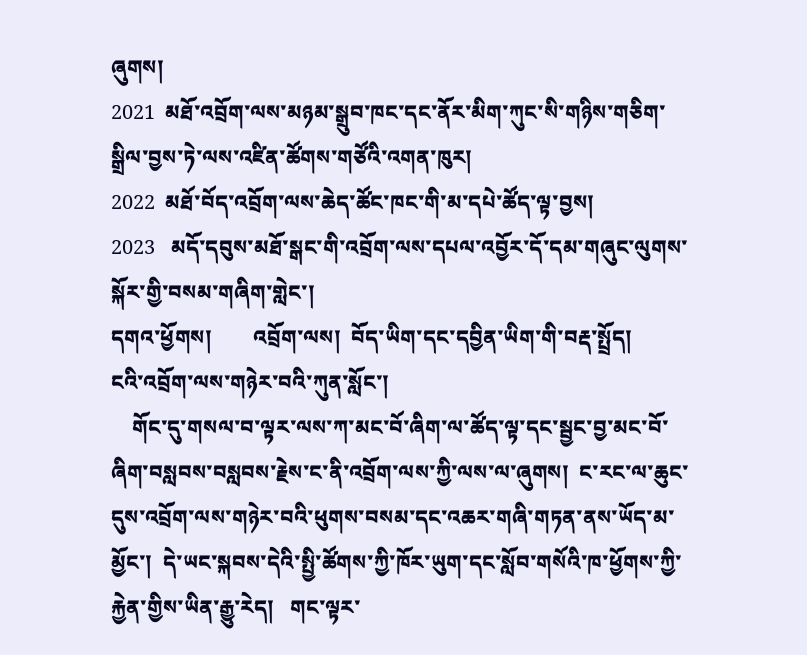ཞུགས།
2021  མཐོ་འབྲོག་ལས་མཉམ་སྒྲུབ་ཁང་དང་ནོར་མིག་ཀུང་སི་གཉིས་གཅིག་སྒྲིལ་བྱས་ཏེ་ལས་འཛིན་ཚོགས་གཙོའི་འགན་ཁུར།
2022  མཐོ་བོད་འབྲོག་ལས་ཆེད་ཚོང་ཁང་གི་མ་དཔེ་ཚོད་ལྟ་བྱས།
2023   མདོ་དབུས་མཐོ་སྒང་གི་འབྲོག་ལས་དཔལ་འབྱོར་དོ་དམ་གཞུང་ལུགས་སྐོར་གྱི་བསམ་གཞིག་གླེང་།
དགའ་ཕྱོགས།        འབྲོག་ལས།  བོད་ཡིག་དང་དབྱིན་ཡིག་གི་བརྡ་སྤྲོད།
ངའི་འབྲོག་ལས་གཉེར་བའི་ཀུན་སློང་།
    གོང་དུ་གསལ་བ་ལྟར་ལས་ཀ་མང་བོ་ཞིག་ལ་ཚོད་ལྟ་དང་སྦྱང་བྱ་མང་བོ་ཞིག་བསླབས་བསླབས་རྗེས་ང་ནི་འབྲོག་ལས་ཀྱི་ལས་ལ་ཞུགས།  ང་རང་ལ་ཆུང་དུས་འབྲོག་ལས་གཉེར་བའི་ཕུགས་བསམ་དང་འཆར་གཞི་གཏན་ནས་ཡོད་མ་མྱོང་།  དེ་ཡང་སྐབས་དེའི་སྤྱི་ཚོགས་ཀྱི་ཁོར་ཡུག་དང་སློབ་གསོའི་ཁ་ཕྱོགས་ཀྱི་རྐྱེན་གྱིས་ཡིན་རྒྱུ་རེད།   གང་ལྟར་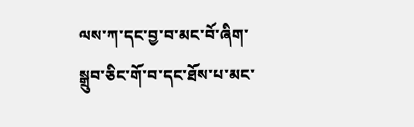ལས་ཀ་དང་བྱ་བ་མང་བོ་ཞིག་སྒྲུབ་ཅིང་གོ་བ་དང་ཐོས་པ་མང་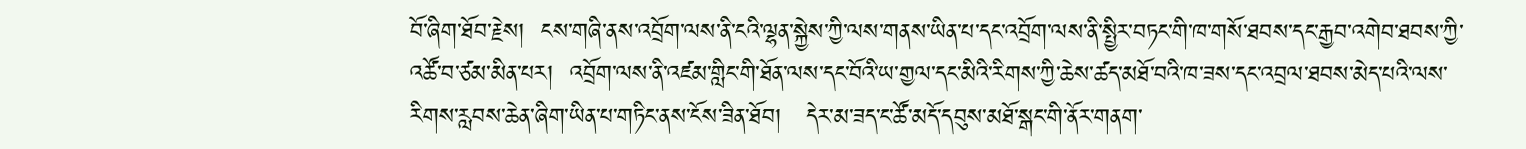བོ་ཞིག་ཐོབ་རྗེས།  ངས་གཞི་ནས་འབྲོག་ལས་ནི་ངའི་ལྷན་སྐྱེས་ཀྱི་ལས་གནས་ཡིན་པ་དང་འབྲོག་ལས་ནི་སྤྱིར་བཏང་གི་ཁ་གསོ་ཐབས་དང་རྒྱབ་འགེབ་ཐབས་ཀྱི་འཚོ་བ་ཙམ་མིན་པར།  འབྲོག་ལས་ནི་འཛམ་གླིང་གི་ཐོན་ལས་དང་བོའི་ཡ་གྱལ་དང་མིའི་རིགས་ཀྱི་ཆེས་ཚད་མཐོ་བའི་ཁ་ཟས་དང་འབྲལ་ཐབས་མེད་པའི་ལས་རིགས་རླབས་ཆེན་ཞིག་ཡིན་པ་གཏིང་ནས་ངོས་ཟིན་ཐོབ།   དེར་མ་ཟད་ང་ཚོ་མདོ་དབུས་མཐོ་སྒང་གི་ནོར་གནག་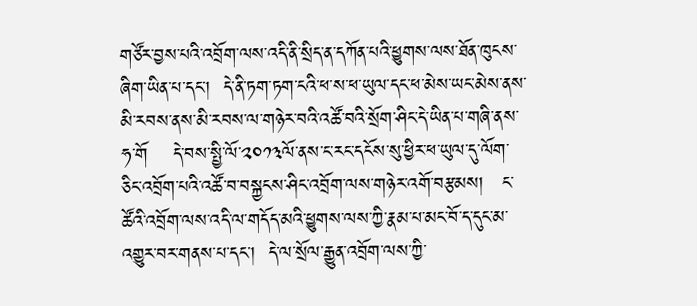གཙོར་བྱས་པའི་འབྲོག་ལས་འདི་ནི་སྲིད་ན་དཀོན་པའི་ཕྱུགས་ལས་ཐོན་ཁུངས་ཞིག་ཡིན་པ་དང་།  དེ་ནི་ཏག་ཏག་ངའི་ཕ་ས་ཕ་ཡུལ་དང་ཕ་མེས་ཡང་མེས་ནས་མི་རབས་ནས་མི་རབས་ལ་གཉེར་བའི་འཚོ་བའི་སྲོག་ཤིང་དེ་ཡིན་པ་གཞི་ནས་ཧ་གོ    དེ་བས་སྤྱི་ལོ་༢༠༡༣ལོ་ནས་ང་རང་དངོས་སུ་ཕྱིར་ཕ་ཡུལ་དུ་ལོག་ཅིང་འབྲོག་པའི་འཚོ་བ་བསྐྱངས་ཤིང་འབྲོག་ལས་གཉེར་འགོ་བརྩམས།   ང་ཚོའི་འབྲོག་ལས་འདི་ལ་གདོད་མའི་ཕྱུགས་ལས་ཀྱི་རྣམ་པ་མང་བོ་ད་དུང་མ་འགྱུར་བར་གནས་པ་དང་།  དེ་ལ་སྲོལ་རྒྱུན་འབྲོག་ལས་ཀྱི་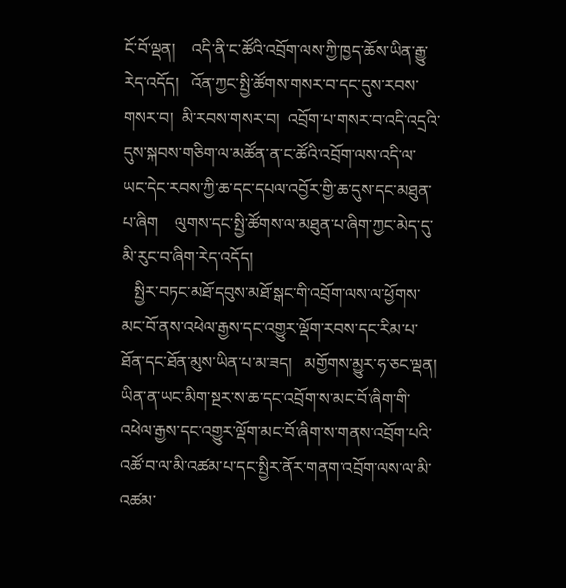ངོ་བོ་ལྡན།    འདི་ནི་ང་ཚོའི་འབྲོག་ལས་ཀྱི་ཁྱད་ཆོས་ཡིན་རྒྱུ་རེད་འདོད།   འོན་ཀྱང་སྤྱི་ཚོགས་གསར་བ་དང་དུས་རབས་གསར་བ།  མི་རབས་གསར་བ།  འབྲོག་པ་གསར་བ་འདི་འདྲའི་དུས་སྐབས་གཅིག་ལ་མཚོན་ན་ང་ཚོའི་འབྲོག་ལས་འདི་ལ་ཡང་དེང་རབས་ཀྱི་ཆ་དང་དཔལ་འབྱོར་གྱི་ཆ་དུས་དང་མཐུན་པ་ཞིག    ལུགས་དང་སྤྱི་ཚོགས་ལ་མཐུན་པ་ཞིག་ཀྱང་མེད་དུ་མི་རུང་བ་ཞིག་རེད་འདོད།
   སྤྱིར་བཏང་མཐོ་དབུས་མཐོ་སྒང་གི་འབྲོག་ལས་ལ་ཕྱོགས་མང་བོ་ནས་འཕེལ་རྒྱས་དང་འགྱུར་ལྡོག་རབས་དང་རིམ་པ་ཐོན་དང་ཐོན་མུས་ཡིན་པ་མ་ཟད།   མགྱོགས་མྱུར་ཧ་ཅང་ལྡན།   ཡིན་ན་ཡང་མིག་སྔར་ས་ཆ་དང་འབྲོག་ས་མང་བོ་ཞིག་གི་འཕེལ་རྒྱས་དང་འགྱུར་ལྡོག་མང་བོ་ཞིག་ས་གནས་འབྲོག་པའི་འཚོ་བ་ལ་མི་འཚམ་པ་དང་སྤྱིར་ནོར་གནག་འབྲོག་ལས་ལ་མི་འཚམ་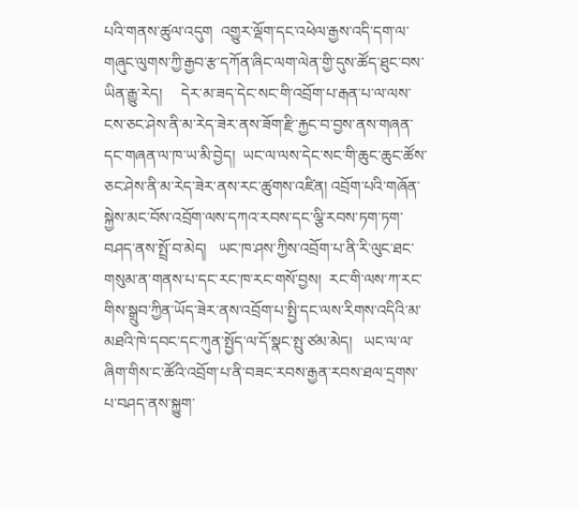པའི་གནས་ཚུལ་འདུག  འགྱུར་ལྡོག་དང་འཕེལ་རྒྱས་འདི་དག་ལ་གཞུང་ལུགས་ཀྱི་རྒྱབ་རྩ་དཀོན་ཞིང་ལག་ལེན་གྱི་དུས་ཚོད་ཐུང་བས་ཡིན་རྒྱུ་རེད།     དེར་མ་ཟད་དེང་སང་གི་འབྲོག་པ་རྒན་པ་ལ་ལས་ངས་ཅང་ཤེས་ནི་མ་རེད་ཟེར་ནས་ཟོག་རྫི་རྐྱང་བ་བྱས་ནས་གཞན་དང་གཞན་ལ་ཁ་ཡ་མི་བྱེད།  ཡང་ལ་ལས་དེང་སང་གི་ཆུང་ཆུང་ཚོས་ཅང་ཤེས་ནི་མ་རེད་ཟེར་ནས་རང་ཚུགས་འཛིན། འབྲོག་པའི་གཞོན་སྐྱེས་མང་བོས་འབྲོག་ལས་དཀའ་རབས་དང་ལྕི་རབས་ཏག་ཏག་བཤད་ནས་སྤྲོ་བ་མེད།   ཡང་ཁ་ཤས་ཀྱིས་འབྲོག་པ་ནི་རི་ལུང་ཐང་གསུམ་ན་གནས་པ་དང་རང་ཁ་རང་གསོ་བྱས།  རང་གི་ལས་ཀ་རང་གིས་སྒྲུབ་ཀྱིན་ཡོད་ཟེར་ནས་འབྲོག་པ་སྤྱི་དང་ལས་རིགས་འདིའི་མ་མཐའི་ཁེ་དབང་དང་ཀུན་སྤྱོད་ལ་དོ་སྣང་སྤུ་ཙམ་མེད།   ཡང་ལ་ལ་ཞིག་གིས་ང་ཚོའི་འབྲོག་པ་ནི་བཟང་རབས་རྒྱན་རབས་ཐལ་དྲགས་པ་བཤད་ནས་སྐྱུག་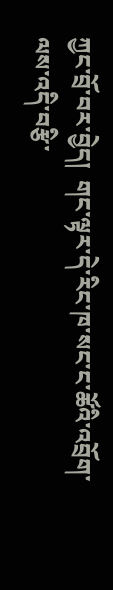ཀྱང་བྲོ་བར་བྱེད།  གང་ལྟར་དེ་རིང་ཁ་སང་ང་ཚོའི་འབྲོག་ལས་འདི་བརྩི་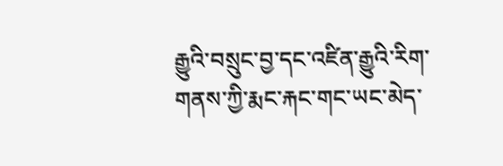རྒྱུའི་བསྲུང་བྱ་དང་འཛིན་རྒྱུའི་རིག་གནས་ཀྱི་རྨང་རྐང་གང་ཡང་མེད་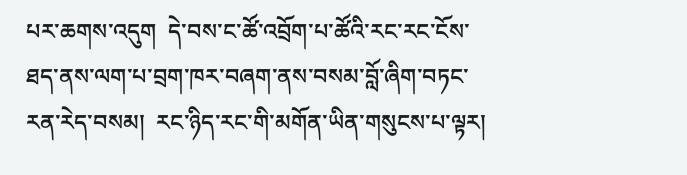པར་ཆགས་འདུག  དེ་བས་ང་ཚོ་འབྲོག་པ་ཚོའི་རང་རང་ངོས་ཐད་ནས་ལག་པ་བྲག་ཁར་བཞག་ནས་བསམ་བློ་ཞིག་བཏང་རན་རེད་བསམ།  རང་ཉིད་རང་གི་མགོན་ཡིན་གསུངས་པ་ལྟར།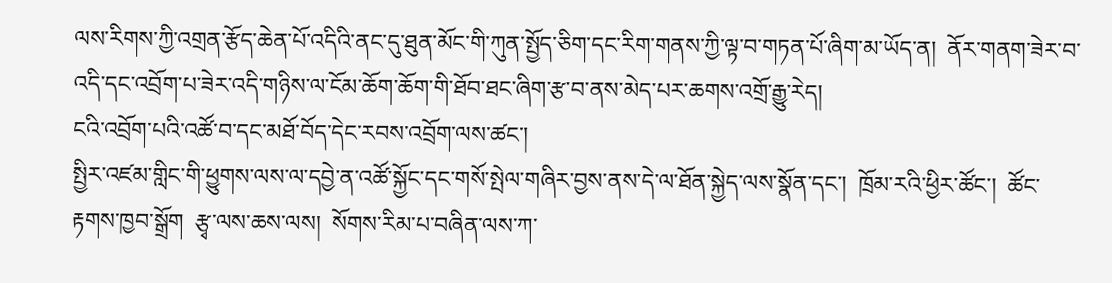ལས་རིགས་ཀྱི་འགྲན་རྩོད་ཆེན་པོ་འདིའི་ནང་དུ་ཐུན་མོང་གི་ཀུན་སྤྱོད་ཅིག་དང་རིག་གནས་ཀྱི་ལྟ་བ་གཏན་པོ་ཞིག་མ་ཡོད་ན།  ནོར་གནག་ཟེར་བ་འདི་དང་འབྲོག་པ་ཟེར་འདི་གཉིས་ལ་ངོམ་ཆོག་ཆོག་གི་ཐོབ་ཐང་ཞིག་རྩ་བ་ནས་མེད་པར་ཆགས་འགྲོ་རྒྱུ་རེད།
ངའི་འབྲོག་པའི་འཚོ་བ་དང་མཐོ་བོད་དེང་རབས་འབྲོག་ལས་ཚང་།
སྤྱིར་འཛམ་གླིང་གི་ཕྱུགས་ལས་ལ་དབྱེ་ན་འཚོ་སྐྱོང་དང་གསོ་སྤེལ་གཞིར་བྱས་ནས་དེ་ལ་ཐོན་སྐྱེད་ལས་སྣོན་དང་།  ཁྲོམ་རའི་ཕྱིར་ཚོང་།  ཚོང་རྟགས་ཁྱབ་སྒྲོག  རྩྭ་ལས་ཆས་ལས།  སོགས་རིམ་པ་བཞིན་ལས་ཀ་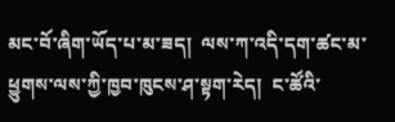མང་བོ་ཞིག་ཡོད་པ་མ་ཟད།  ལས་ཀ་འདི་དག་ཚང་མ་ཕྱུགས་ལས་ཀྱི་ཁྱབ་ཁུངས་ཤ་སྟག་རེད།  ང་ཚོའི་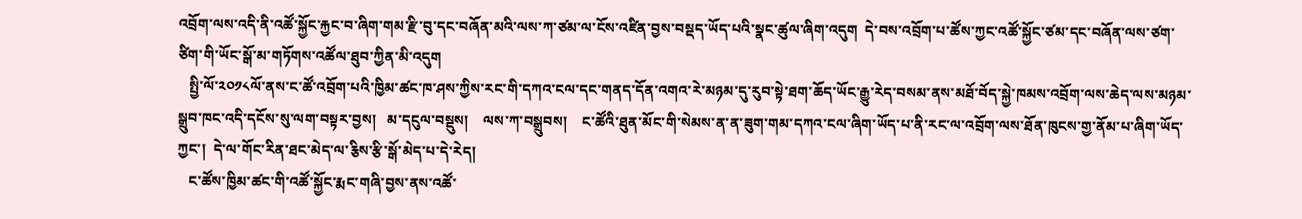འབྲོག་ལས་འདི་ནི་འཚོ་སྐྱོང་རྐྱང་བ་ཞིག་གམ་རྫི་བུ་དང་བཞོན་མའི་ལས་ཀ་ཙམ་ལ་ངོས་འཛིན་བྱས་བསྡད་ཡོད་པའི་སྣང་ཚུལ་ཞིག་འདུག  དེ་བས་འབྲོག་པ་ཚོས་ཀྱང་འཚོ་སྐྱོང་ཙམ་དང་བཞོན་ལས་ཙག་ཙིག་གི་ཡོང་སྒོ་མ་གཏོགས་འཚོལ་ཐུབ་ཀྱིན་མི་འདུག
   སྤྱི་ལོ་༢༠༡༨ལོ་ནས་ང་ཚོ་འབྲོག་པའི་ཁྱིམ་ཚང་ཁ་ཤས་ཀྱིས་རང་གི་དཀའ་ངལ་དང་གནད་དོན་འགའ་རེ་མཉམ་དུ་རུབ་སྟེ་ཐག་ཆོད་ཡོང་རྒྱུ་རེད་བསམ་ནས་མཐོ་བོད་སྐྱེ་ཁམས་འབྲོག་ལས་ཆེད་ལས་མཉམ་སྒྲུབ་ཁང་འདི་དངོས་སུ་ལག་བསྟར་བྱས།   མ་དངུལ་བསྡུས།    ལས་ཀ་བསྒྲུབས།    ང་ཚོའི་ཐུན་མོང་གི་སེམས་ན་ན་ཟུག་གམ་དཀའ་ངལ་ཞིག་ཡོད་པ་ནི་རང་ལ་འབྲོག་ལས་ཐོན་ཁུངས་གྱ་ནོམ་པ་ཞིག་ཡོད་ཀྱང་།  དེ་ལ་གོང་རིན་ཐང་མེད་ལ་རྕིས་རྩི་སྒོ་མེད་པ་དེ་རེད།
   ང་ཚོས་ཁྱིམ་ཚང་གི་འཚོ་སྐྱོང་རྨང་གཞི་བྱས་ནས་འཚོ་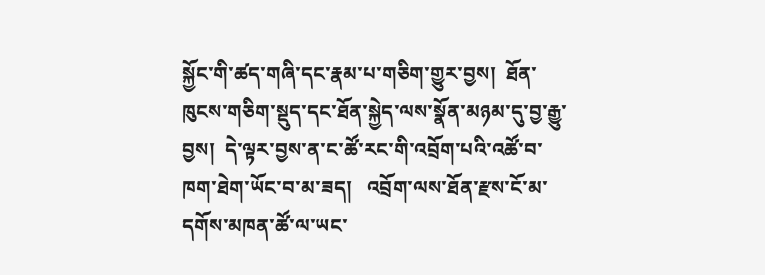སྐྱོང་གི་ཚད་གཞི་དང་རྣམ་པ་གཅིག་གྱུར་བྱས།  ཐོན་ཁུངས་གཅིག་སྡུད་དང་ཐོན་སྐྱེད་ལས་སྣོན་མཉམ་དུ་བྱ་རྒྱུ་བྱས།  དེ་ལྟར་བྱས་ན་ང་ཚོ་རང་གི་འབྲོག་པའི་འཚོ་བ་ཁག་ཐེག་ཡོང་བ་མ་ཟད།   འབྲོག་ལས་ཐོན་རྫས་ངོ་མ་དགོས་མཁན་ཚོ་ལ་ཡང་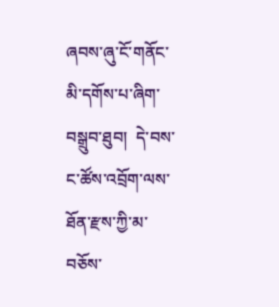ཞབས་ཞུ་ངོ་གནོང་མི་དགོས་པ་ཞིག་བསྒྲུབ་ཐུབ།  དེ་བས་ང་ཚོས་འབྲོག་ལས་ཐོན་རྫས་ཀྱི་མ་བཅོས་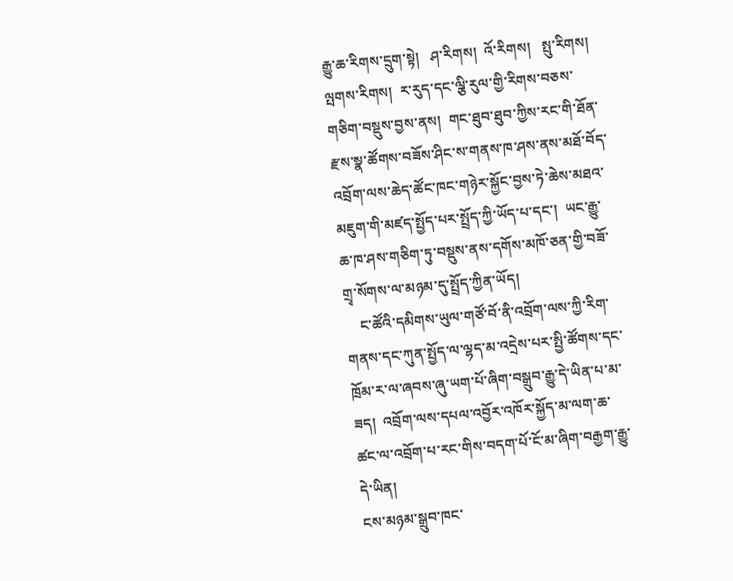རྒྱུ་ཆ་རིགས་དྲུག་སྟེ།   ཤ་རིགས།  འོ་རིགས།   སྤུ་རིགས།  ལྤགས་རིགས།  ར་རུད་དང་ལྕི་རུལ་གྱི་རིགས་བཅས་གཅིག་བསྡུས་བྱས་ནས།  གང་ཐུབ་ཐུབ་ཀྱིས་རང་གི་ཐོན་རྫས་སྣ་ཚོགས་བཟོས་ཤིང་ས་གནས་ཁ་ཤས་ནས་མཐོ་བོད་འབྲོག་ལས་ཆེད་ཚོང་ཁང་གཉེར་སྐྱོང་བྱས་ཏེ་ཆེས་མཐའ་མཇུག་གི་མཛད་སྤྱོད་པར་སྤྲོད་ཀྱི་ཡོད་པ་དང་།  ཡང་རྒྱུ་ཆ་ཁ་ཤས་གཅིག་ཏུ་བསྡུས་ནས་དགོས་མཁོ་ཅན་གྱི་བཟོ་གྲྭ་སོགས་ལ་མཉམ་དུ་སྤྲོད་ཀྱིན་ཡོད།
    ང་ཚོའི་དམིགས་ཡུལ་གཙོ་བོ་ནི་འབྲོག་ལས་ཀྱི་རིག་གནས་དང་ཀུན་སྤྱོད་ལ་ལྷད་མ་འདྲེས་པར་སྤྱི་ཚོགས་དང་ཁྲོམ་ར་ལ་ཞབས་ཞུ་ཡག་པོ་ཞིག་བསྒྲུབ་རྒྱུ་དེ་ཡིན་པ་མ་ཟད།  འབྲོག་ལས་དཔལ་འབྱོར་འཁོར་སྐྱོད་མ་ལག་ཆ་ཚང་ལ་འབྲོག་པ་རང་གིས་བདག་པོ་ངོ་མ་ཞིག་བརྒྱག་རྒྱུ་དེ་ཡིན།
ངས་མཉམ་སྒྲུབ་ཁང་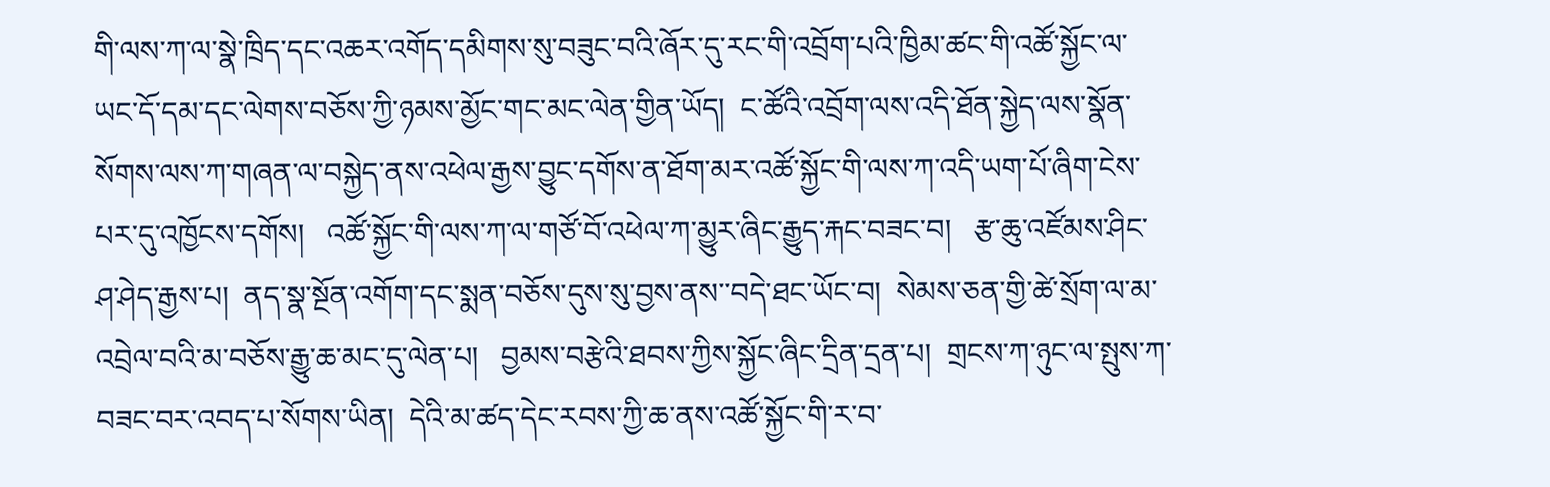གི་ལས་ཀ་ལ་སྣེ་ཁྲིད་དང་འཆར་འགོད་དམིགས་སུ་བཟུང་བའི་ཞོར་དུ་རང་གི་འབྲོག་པའི་ཁྱིམ་ཚང་གི་འཚོ་སྐྱོང་ལ་ཡང་དོ་དམ་དང་ལེགས་བཅོས་ཀྱི་ཉམས་མྱོང་གང་མང་ལེན་གྱིན་ཡོད།  ང་ཚོའི་འབྲོག་ལས་འདི་ཐོན་སྐྱེད་ལས་སྣོན་སོགས་ལས་ཀ་གཞན་ལ་བསྐྱེད་ནས་འཕེལ་རྒྱས་བྱུང་དགོས་ན་ཐོག་མར་འཚོ་སྐྱོང་གི་ལས་ཀ་འདི་ཡག་པོ་ཞིག་ངེས་པར་དུ་འཁྱོངས་དགོས།   འཚོ་སྐྱོང་གི་ལས་ཀ་ལ་གཙོ་བོ་འཕེལ་ཀ་མྱུར་ཞིང་རྒྱུད་རྐང་བཟང་བ།   རྩ་ཆུ་འཛོམས་ཤིང་ཤ་ཤེད་རྒྱས་པ།  ནད་སྣ་སྔོན་འགོག་དང་སྨན་བཅོས་དུས་སུ་བྱས་ནས་་བདེ་ཐང་ཡོང་བ།  སེམས་ཅན་གྱི་ཚེ་སྲོག་ལ་མ་འབྲེལ་བའི་མ་བཅོས་རྒྱུ་ཆ་མང་དུ་ལེན་པ།   བྱམས་བརྩེའི་ཐབས་ཀྱིས་སྐྱོང་ཞིང་དྲིན་དྲན་པ།  གྲངས་ཀ་ཉུང་ལ་སྤུས་ཀ་བཟང་བར་འབད་པ་སོགས་ཡིན།  དེའི་མ་ཚད་དེང་རབས་ཀྱི་ཆ་ནས་འཚོ་སྐྱོང་གི་ར་བ་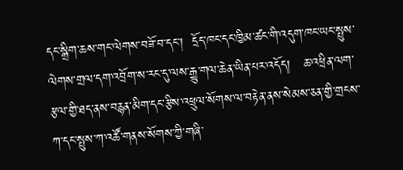དང་སྒྲིག་ཆས་གང་ལེགས་བཟོ་བ་དང་།  དྲོད་ཁང་དང་ཁྱིམ་ཚང་གི་འདུག་ཁང་ཡང་སྤུས་ལེགས་གྲལ་དག་འབྲོག་ས་རང་དུ་ལས་རྒྱུ་གལ་ཆེན་ཡིན་པར་འདོད།   ཆ་འཕྲིན་ལག་རྩལ་གྱི་ཐད་ནས་བརྙན་མིག་དང་རྩིས་འཕྲུལ་སོགས་ལ་བརྟེན་ནས་སེམས་ཅན་གྱི་གྲངས་ཀ་དང་སྤུས་ཀ་འཚོ་གནས་སོགས་ཀྱི་གཞི་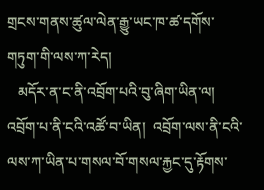གྲངས་གནས་ཚུལ་ལེན་རྒྱུ་ཡང་ཁ་ཚ་དགོས་གཏུག་གི་ལས་ཀ་རེད།
   མདོར་ན་ང་ནི་འབྲོག་པའི་བུ་ཞིག་ཡིན་ལ།  འབྲོག་པ་ནི་ངའི་འཚོ་བ་ཡིན།  འབྲོག་ལས་ནི་ངའི་ལས་ཀ་ཡིན་པ་གསལ་བོ་གསལ་རྐྱང་དུ་རྟོགས་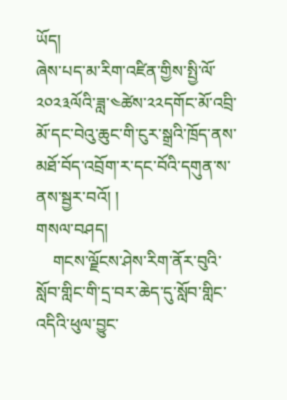ཡོད།
ཞེས་པད་མ་རིག་འཛིན་གྱིས་སྤྱི་ལོ་༢༠༢༣ལོའི་ཟླ་༤ཚེས་༢༢དགོང་མོ་འབྲི་མོ་དང་བེའུ་ཆུང་གི་ངུར་སྒྲའི་ཁྲོད་ནས་མཐོ་བོད་འབྲོག་ར་དང་བོའི་དགུན་ས་ནས་སྦྱར་བའོ། །
གསལ་བཤད།
    གངས་ལྗོངས་ཤེས་རིག་ནོར་བུའི་སློབ་གླིང་གི་དྲ་བར་ཆེད་དུ་སློབ་གླིང་འདིའི་ཕུལ་བྱུང་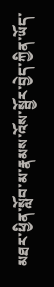མཐར་ཕྱིན་སློབ་མ་རྣམས་འོས་སྦྱོར་བྱེད་ཀྱིན་ཡོད་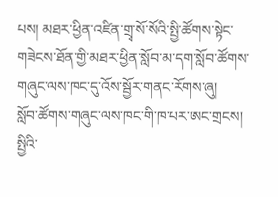པས། མཐར་ཕྱིན་འཛིན་གྲྭ་སོ་སོའི་སྤྱི་ཚོགས་སྟེང་གཟེངས་ཐོན་གྱི་མཐར་ཕྱིན་སློབ་མ་དག་སློབ་ཚོགས་གཞུང་ལས་ཁང་དུ་འོས་སྦྱོར་གནང་རོགས་ཞུ།
སློབ་ཚོགས་གཞུང་ལས་ཁང་གི་ཁ་པར་ཨང་གྲངས།
སྤྱིའི་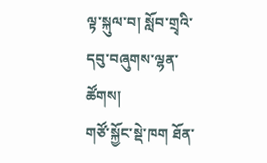ལྟ་སྐུལ་བ། སློབ་གྲྭའི་དབུ་བཞུགས་ལྷན་ཚོགས།
གཙོ་སྐྱོང་སྡེ་ཁག ཐོན་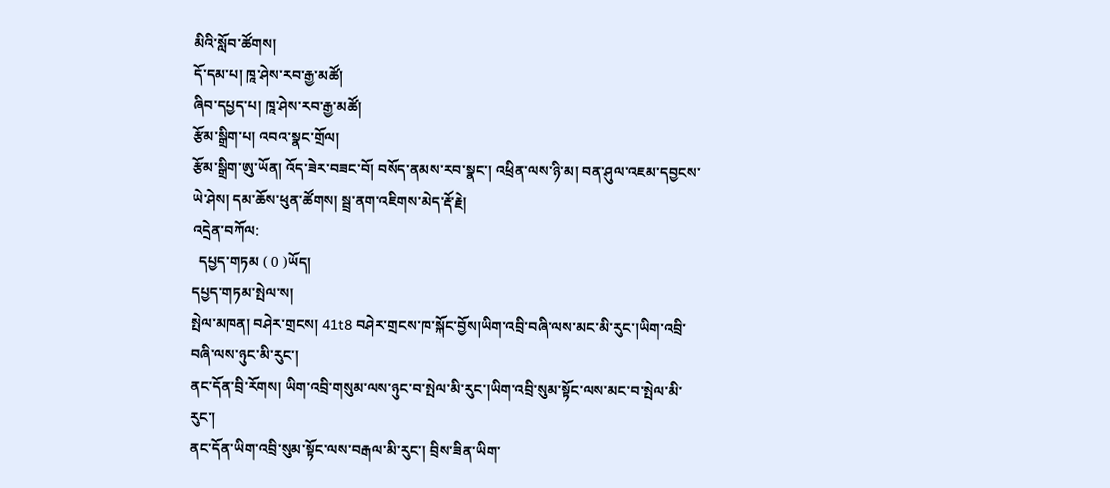མིའི་སློབ་ཚོགས།
དོ་དམ་པ། ཁཱ་ཤེས་རབ་རྒྱ་མཚོ།
ཞིབ་དཔྱད་པ། ཁཱ་ཤེས་རབ་རྒྱ་མཚོ།
རྩོམ་སྒྲིག་པ། འབའ་སྣང་གྲོལ།
རྩོམ་སྒྲིག་ཨུ་ཡོན། འོད་ཟེར་བཟང་བོ། བསོད་ནམས་རབ་སྣང་། འཕྲིན་ལས་ཉི་མ། བན་ཤུལ་འཇམ་དབྱངས་ཡེ་ཤེས། དམ་ཆོས་ཕུན་ཚོགས། སྦྲ་ནག་འཇིགས་མེད་རྡོ་རྗེ།
འདྲེན་བཀོལ:
  དཔྱད་གཏམ ( 0 )ཡོད།
དཔྱད་གཏམ་སྤེལ་ས།
སྤེལ་མཁན། བཤེར་གྲངས། 41t8 བཤེར་གྲངས་ཁ་སྐོང་བྱོས།ཡིག་འབྲི་བཞི་ལས་མང་མི་རུང་།ཡིག་འབྲི་བཞི་ལས་ཉུང་མི་རུང་།
ནང་དོན་བྲི་རོགས། ཡིག་འབྲི་གསུམ་ལས་ཉུང་བ་སྤེལ་མི་རུང་།ཡིག་འབྲི་སུམ་སྟོང་ལས་མང་བ་སྤེལ་མི་རུང་།
ནང་དོན་ཡིག་འབྲི་སུམ་སྟོང་ལས་བརྒལ་མི་རུང་། བྲིས་ཟིན་ཡིག་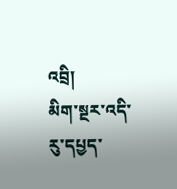འབྲི།
མིག་སྔར་འདི་རུ་དཔྱད་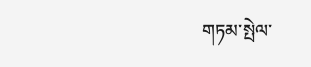གཏམ་སྤེལ་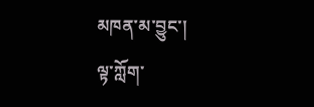མཁན་མ་བྱུང་།
ལྟ་ཀློག་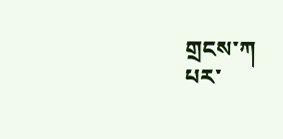གྲངས་ཀ
པར་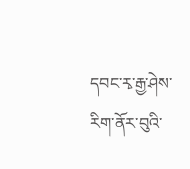དབང་རྭ་རྒྱ་ཤེས་རིག་ནོར་བུའི་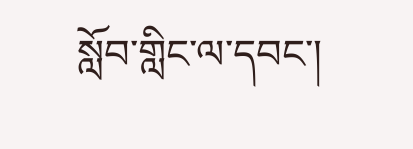སློབ་གླིང་ལ་དབང་།